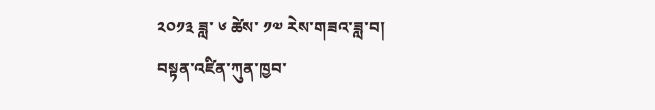༢༠༡༣ ཟླ་ ༦ ཚེས་ ༡༧ རེས་གཟའ་ཟླ་བ།
བསྟན་འཛིན་ཀུན་ཁྱབ་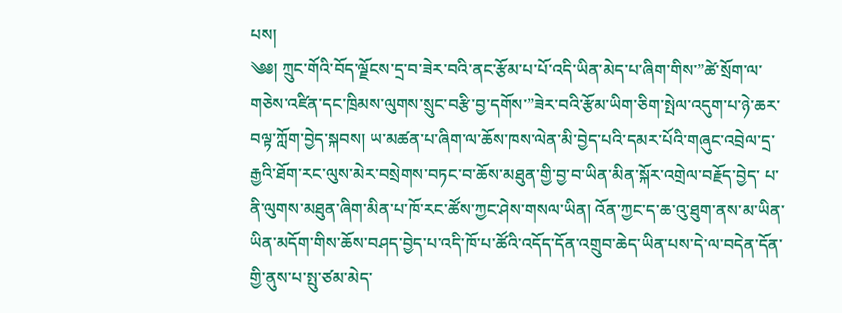པས།
༄༅། ཀྲུང་གོའི་བོད་ལྗོངས་དྲ་བ་ཟེར་བའི་ནང་རྩོམ་པ་པོ་འདི་ཡིན་མེད་པ་ཞིག་གིས་”ཚེ་སྲོག་ལ་གཅེས་འཛིན་དང་ཁྲིམས་ལུགས་སྲུང་བརྩི་བྱ་དགོས་”ཟེར་བའི་རྩོམ་ཡིག་ཅིག་སྤེལ་འདུག་པ་ཉེ་ཆར་བལྟ་ཀློག་བྱེད་སྐབས། ཡ་མཚན་པ་ཞིག་ལ་ཆོས་ཁས་ལེན་མི་བྱེད་པའི་དམར་པོའི་གཞུང་འབྲེལ་དྲ་རྒྱའི་ཐོག་རང་ལུས་མེར་བསྲེགས་བཏང་བ་ཆོས་མཐུན་གྱི་བྱ་བ་ཡིན་མིན་སྐོར་འགྲེལ་བརྗོད་བྱེད་ པ་ནི་ལུགས་མཐུན་ཞིག་མིན་པ་ཁོ་རང་ཚོས་ཀྱང་ཤེས་གསལ་ཡིན། འོན་ཀྱང་ད་ཆ་འུ་ཐུག་ནས་མ་ཡིན་ཡིན་མདོག་གིས་ཆོས་བཤད་བྱེད་པ་འདི་ཁོ་པ་ཚོའི་འདོད་དོན་འགྲུབ་ཆེད་ཡིན་པས་དེ་ལ་བདེན་དོན་གྱི་ནུས་པ་སྤུ་ཙམ་མེད་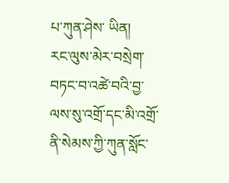པ་ཀུན་ཤེས་ ཡིན།
རང་ལུས་མེར་བསྲེག་བཏང་བ་འཚེ་བའི་བྱ་ལས་སུ་འགྲོ་དང་མི་འགྲོ་ནི་སེམས་ཀྱི་ཀུན་སློང་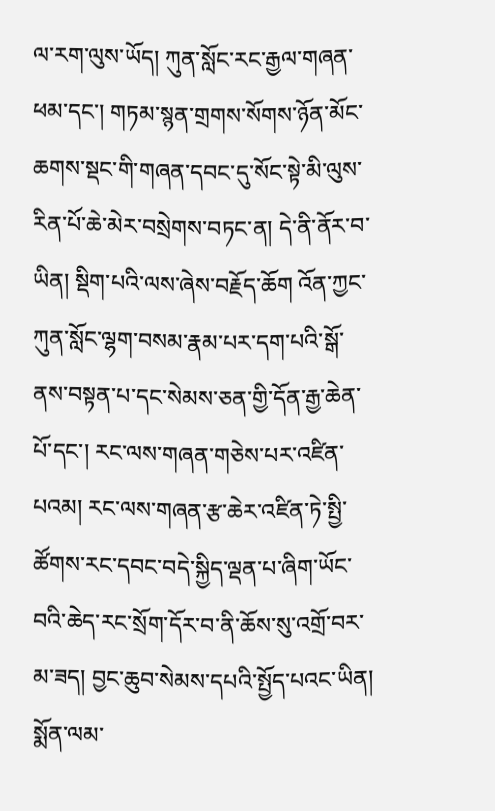ལ་རག་ལུས་ཡོད། ཀུན་སློང་རང་རྒྱལ་གཞན་ཕམ་དང་། གཏམ་སྙན་གྲགས་སོགས་ཉོན་མོང་ཆགས་སྡང་གི་གཞན་དབང་དུ་སོང་སྟེ་མི་ལུས་རིན་པོ་ཆེ་མེར་བསྲེགས་བཏང་ན། དེ་ནི་ནོར་བ་ཡིན། སྡིག་པའི་ལས་ཞེས་བརྗོད་ཆོག འོན་ཀྱང་ཀུན་སློང་ལྷག་བསམ་རྣམ་པར་དག་པའི་སྒོ་ནས་བསྟན་པ་དང་སེམས་ཅན་གྱི་དོན་རྒྱ་ཆེན་པོ་དང་། རང་ལས་གཞན་གཅེས་པར་འཛིན་པའམ། རང་ལས་གཞན་རྩ་ཆེར་འཛིན་ཏེ་སྤྱི་ཚོགས་རང་དབང་བདེ་སྐྱིད་ལྡན་པ་ཞིག་ཡོང་བའི་ཆེད་རང་སྲོག་དོར་བ་ནི་ཆོས་སུ་འགྲོ་བར་མ་ཟད། བྱང་ཆུབ་སེམས་དཔའི་སྤྱོད་པའང་ཡིན། སྨོན་ལམ་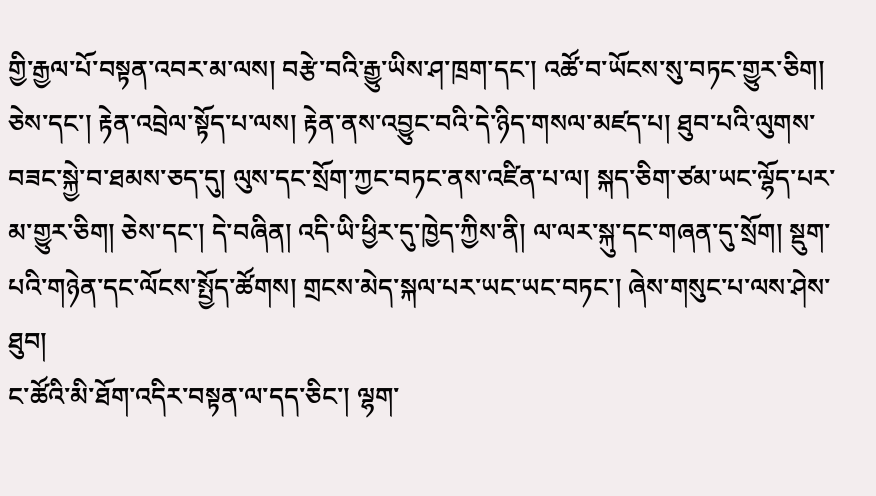གྱི་རྒྱལ་པོ་བསྟན་འབར་མ་ལས། བརྩེ་བའི་རྒྱུ་ཡིས་ཤ་ཁྲག་དང་། འཚོ་བ་ཡོངས་སུ་བཏང་གྱུར་ཅིག། ཅེས་དང་། རྟེན་འབྲེལ་སྟོད་པ་ལས། རྟེན་ནས་འབྱུང་བའི་དེ་ཉིད་གསལ་མཛད་པ། ཐུབ་པའི་ལུགས་བཟང་སྐྱེ་བ་ཐམས་ཅད་དུ། ལུས་དང་སྲོག་ཀྱང་བཏང་ནས་འཛིན་པ་ལ། སྐད་ཅིག་ཙམ་ཡང་ལྷོད་པར་མ་གྱུར་ཅིག། ཅེས་དང་། དེ་བཞིན། འདི་ཡི་ཕྱིར་དུ་ཁྱེད་ཀྱིས་ནི། ལ་ལར་སྐུ་དང་གཞན་དུ་སྲོག། སྡུག་པའི་གཉེན་དང་ལོངས་སྤྱོད་ཚོགས། གྲངས་མེད་སྐལ་པར་ཡང་ཡང་བཏང་། ཞེས་གསུང་པ་ལས་ཤེས་ཐུབ།
ང་ཚོའི་མི་ཐོག་འདིར་བསྟན་ལ་དད་ཅིང་། ལྷག་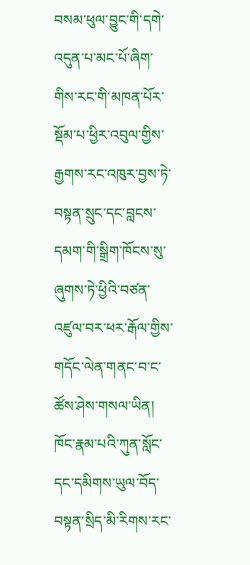བསམ་ཕུལ་བྱུང་གི་དགེ་འདུན་པ་མང་པོ་ཞིག་གིས་རང་གི་མཁན་པོར་སྡོམ་པ་ཕྱིར་འབུལ་གྱིས་རྒྱགས་རང་འཁུར་བྱས་ཏེ་བསྟན་སྲུང་དང་བླངས་དམག་གི་སྒྲིག་ཁོངས་སུ་ ཞུགས་ཏེ་ཕྱིའི་བཙན་འཛུལ་བར་ཕར་རྒོལ་གྱིས་གདོང་ལེན་གནང་བ་ང་ཚོས་ཤེས་གསལ་ཡིན། ཁོང་རྣམ་པའི་ཀུན་སློང་དང་དམིགས་ཡུལ་བོད་བསྟན་སྲིད་མི་རིགས་རང་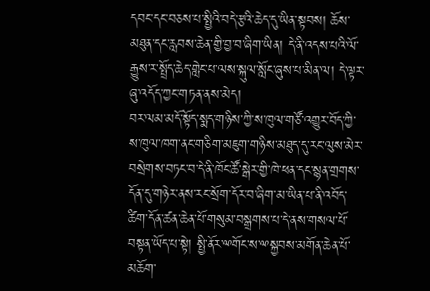དབང་དང་བཅས་པ་སྤྱིའི་བདེ་རྩའི་ཆེད་དུ་ཡིན་སྟབས། ཆོས་མཐུན་དང་རླབས་ཆེན་གྱི་བྱ་བ་ཞིག་ཡིན། དེ་ནི་འདས་པའི་ལོ་རྒྱུས་ར་སྤྲོད་ཆེད་གླེང་པ་ལས་སྐུལ་སློང་ཞུས་པ་མིན་ལ། དེ་ལྟར་ཞུ་འདོད་ཀྱང་གཏན་ནས་མེད།
བར་ལམ་མདོ་སྟོད་སྨད་གཉིས་ཀྱི་ས་ཁུལ་གཙོ་འགྱུར་བོད་ཀྱི་ས་ཁུལ་ཁག་ནང་གཅིག་མཇུག་གཉིས་མཐུད་དུ་རང་ལུས་མེར་བསྲེགས་བཏང་བ་དེ་ནི་ཁོང་ཚོ་སྒེར་གྱི་ཁེ་ཕན་དང་སྙན་གྲགས་དོན་དུ་གཉེར་ནས་རང་སྲོག་དོར་བ་ཞིག་མ་ཡིན་པ་ནི་འབོད་ཚིག་དོན་ཚན་ཆེན་པོ་གསུམ་བསྒྲགས་པ་དེ་ནས་གསལ་པོ་བསྟན་ཡོད་པ་སྟེ། སྤྱི་ནོར་ྋགོང་ས་ྋསྐྱབས་མགོན་ཆེན་པོ་མཆོག་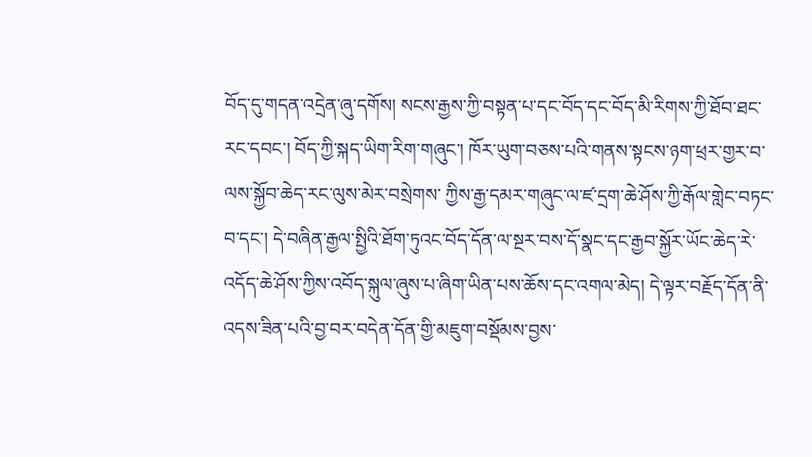བོད་དུ་གདན་འདྲེན་ཞུ་དགོས། སངས་རྒྱས་ཀྱི་བསྟན་པ་དང་བོད་དང་བོད་མི་རིགས་ཀྱི་ཐོབ་ཐང་རང་དབང་། བོད་ཀྱི་སྐད་ཡིག་རིག་གཞུང་། ཁོར་ཡུག་བཅས་པའི་གནས་སྟངས་ཉག་ཕྲར་གྱར་བ་ལས་སྐྱོབ་ཆེད་རང་ལུས་མེར་བསྲེགས་ ཀྱིས་རྒྱ་དམར་གཞུང་ལ་ཛ་དྲག་ཆེ་ཤོས་ཀྱི་རྒོལ་གླེང་བཏང་བ་དང་། དེ་བཞིན་རྒྱལ་སྤྱིའི་ཐོག་ཏུའང་བོད་དོན་ལ་སྔར་བས་དོ་སྣང་དང་རྒྱབ་སྐྱོར་ཡོང་ཆེད་རེ་འདོད་ཆེ་ཤོས་ཀྱིས་འབོད་སྐུལ་ཞུས་པ་ཞིག་ཡིན་པས་ཆོས་དང་འགལ་མེད། དེ་ལྟར་བརྗོད་དོན་ནི་འདས་ཟིན་པའི་བྱ་བར་བདེན་དོན་གྱི་མཇུག་བསྡོམས་བྱས་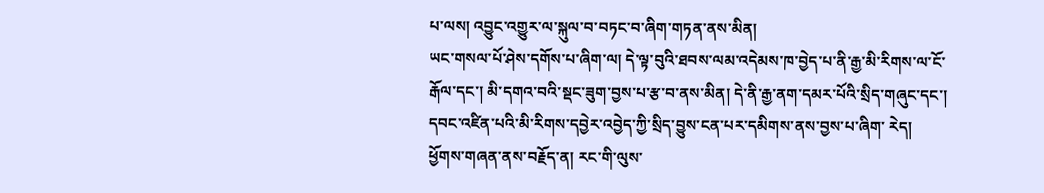པ་ལས། འབྱུང་འགྱུར་ལ་སྐུལ་བ་བཏང་བ་ཞིག་གཏན་ནས་མིན།
ཡང་གསལ་པོ་ཤེས་དགོས་པ་ཞིག་ལ། དེ་ལྟ་བུའི་ཐབས་ལམ་འདེམས་ཁ་བྱེད་པ་ནི་རྒྱ་མི་རིགས་ལ་ངོ་རྒོལ་དང་། མི་དགའ་བའི་སྡང་ཟུག་བྱས་པ་རྩ་བ་ནས་མིན། དེ་ནི་རྒྱ་ནག་དམར་པོའི་སྲིད་གཞུང་དང་། དབང་འཛིན་པའི་མི་རིགས་དབྱེར་འབྱེད་ཀྱི་སྲིད་བྱུས་ངན་པར་དམིགས་ནས་བྱས་པ་ཞིག་ རེད།
ཕྱོགས་གཞན་ནས་བརྗོད་ན། རང་གི་ལུས་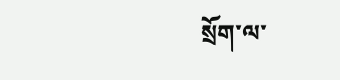སྲོག་ལ་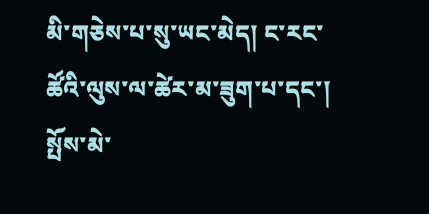མི་གཅེས་པ་སུ་ཡང་མེད། ང་རང་ཚོའི་ལུས་ལ་ཚེར་མ་ཟུག་པ་དང་། སྤོས་མེ་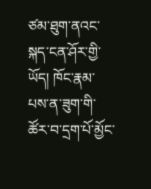ཙམ་ཐུག་ནའང་སྐད་ངན་ཤོར་གྱི་ཡོད། ཁོང་རྣམ་པས་ན་ཟུག་གི་ཚོར་བ་དྲག་པོ་མྱོང་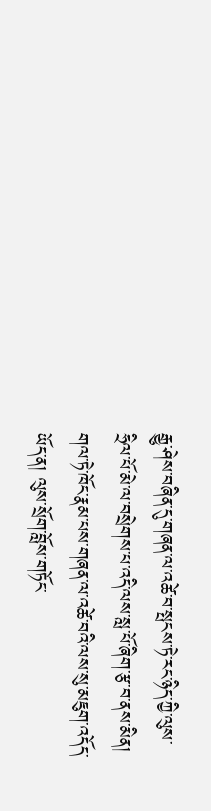རྒྱུ་ཤེས་བཞིན་དུ་གཞན་ལ་འཚེ་བ་སྤངས་ཏེ་རང་ཉིད་ཀྱི་ལུས་ཧྲིལ་པོ་མེ་ལ་བསྲེགས་པ་འདི་ལས་སླ་པོ་ཞིག་རྩ་བ་ནས་མིན། གལ་ཏེ་ཁོང་རྣམ་པས་གཞན་ལ་འཚེ་བའི་ལས་སུ་མཇུག་འདོད་ཡོད་ན། ལུས་སྲོག་བློས་གཏོང་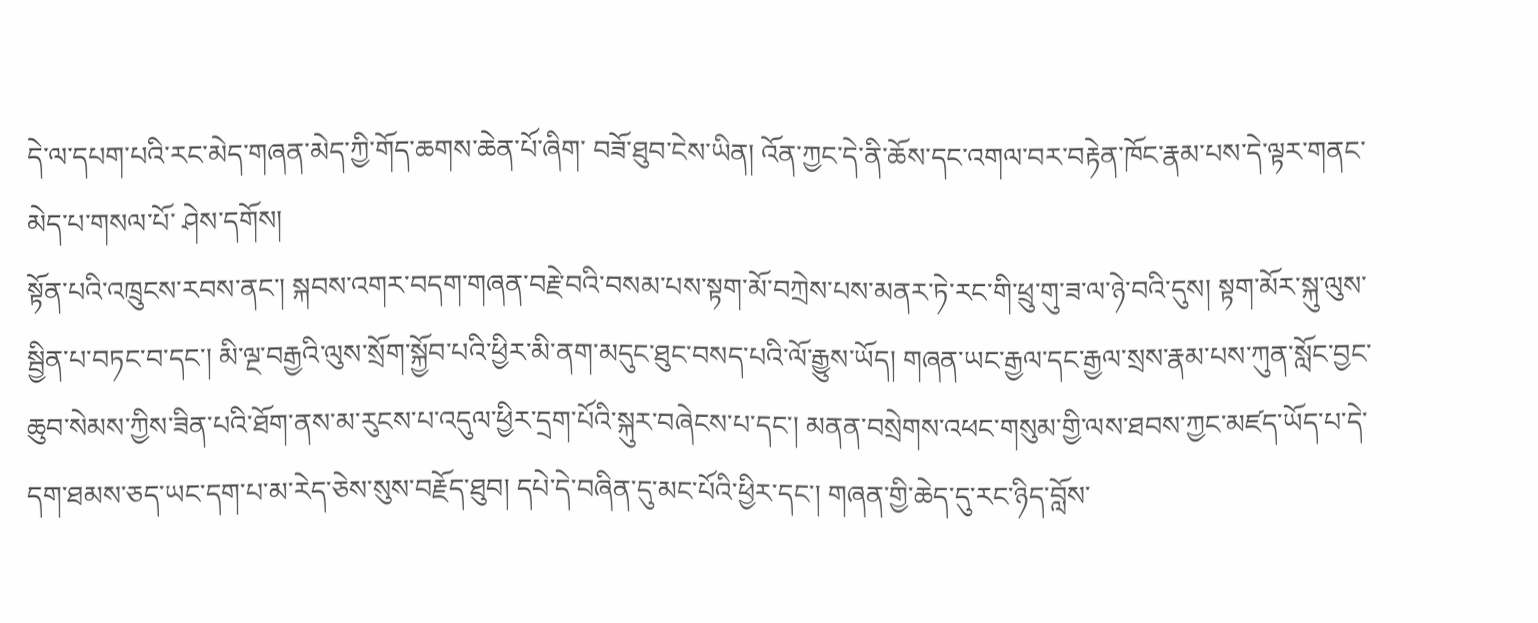དེ་ལ་དཔག་པའི་རང་མེད་གཞན་མེད་ཀྱི་གོད་ཆགས་ཆེན་པོ་ཞིག་ བཟོ་ཐུབ་ངེས་ཡིན། འོན་ཀྱང་དེ་ནི་ཆོས་དང་འགལ་བར་བརྟེན་ཁོང་རྣམ་པས་དེ་ལྟར་གནང་མེད་པ་གསལ་པོ་ ཤེས་དགོས།
སྟོན་པའི་འཁྲུངས་རབས་ནང་། སྐབས་འགར་བདག་གཞན་བརྗེ་བའི་བསམ་པས་སྟག་མོ་བཀྲེས་པས་མནར་ཏེ་རང་གི་ཕྲུ་གུ་ཟ་ལ་ཉེ་བའི་དུས། སྟག་མོར་སྐུ་ལུས་སྦྱིན་པ་བཏང་བ་དང་། མི་ལྔ་བརྒྱའི་ལུས་སྲོག་སྐྱོབ་པའི་ཕྱིར་མི་ནག་མདུང་ཐུང་བསད་པའི་ལོ་རྒྱུས་ཡོད། གཞན་ཡང་རྒྱལ་དང་རྒྱལ་སྲས་རྣམ་པས་ཀུན་སློང་བྱང་ཆུབ་སེམས་ཀྱིས་ཟིན་པའི་ཐོག་ནས་མ་རུངས་པ་འདུལ་ཕྱིར་དྲག་པོའི་སྐུར་བཞེངས་པ་དང་། མནན་བསྲེགས་འཕང་གསུམ་གྱི་ལས་ཐབས་ཀྱང་མཛད་ཡོད་པ་དེ་དག་ཐམས་ཅད་ཡང་དག་པ་མ་རེད་ཅེས་སུས་བརྗོད་ཐུབ། དཔེ་དེ་བཞིན་དུ་མང་པོའི་ཕྱིར་དང་། གཞན་གྱི་ཆེད་དུ་རང་ཉིད་བློས་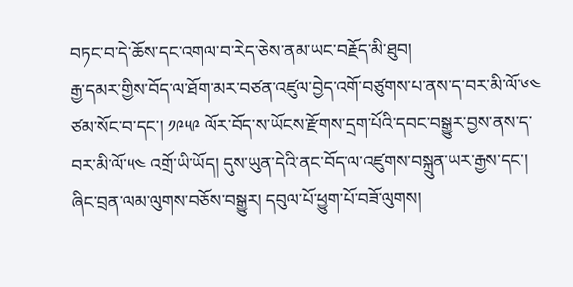བཏང་བ་དེ་ཆོས་དང་འགལ་བ་རེད་ཅེས་ནམ་ཡང་བརྗོད་མི་ཐུབ།
རྒྱ་དམར་གྱིས་བོད་ལ་ཐོག་མར་བཙན་འཛུལ་བྱེད་འགོ་བཙུགས་པ་ནས་ད་བར་མི་ལོ་༦༤ ཙམ་སོང་བ་དང་། ༡༩༥༩ ལོར་བོད་ས་ཡོངས་རྫོགས་དྲག་པོའི་དབང་བསྒྱུར་བྱས་ནས་ད་བར་མི་ལོ་༥༤ འགྲོ་ཡི་ཡོད། དུས་ཡུན་དེའི་ནང་བོད་ལ་འཛུགས་བསྐྲུན་ཡར་རྒྱས་དང་། ཞིང་བྲན་ལམ་ལུགས་བཅོས་བསྒྱུར། དབུལ་པོ་ཕྱུག་པོ་བཟོ་ལུགས།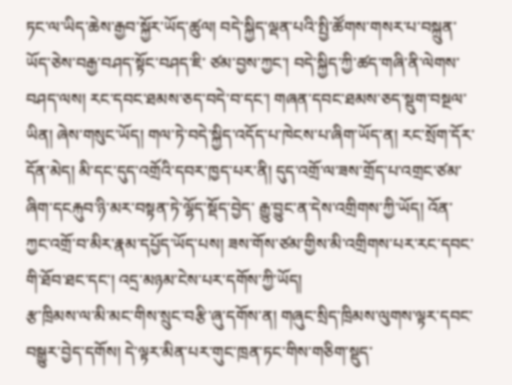ཏང་ལ་ཡིད་ཆེས་རྒྱབ་སྐྱོར་ཡོད་ཚུལ། བདེ་སྐྱིད་ལྡན་པའི་སྤྱི་ཚོགས་གསར་པ་བསྐྲུན་ཡོད་ཅེས་བརྒྱ་བཤད་སྟོང་བཤད་ཇི་ ཙམ་བྱས་ཀྱང་། བདེ་སྐྱིད་ཀྱི་ཚད་གཞི་ནི་ལེགས་བཤད་ལས། རང་དབང་ཐམས་ཅད་བདེ་བ་དང་། གཞན་དབང་ཐམས་ཅད་སྡུག་བསྔལ་ཡིན། ཞེས་གསུང་ཡོད། གལ་ཏེ་བདེ་སྐྱིད་འདོད་པ་ཁེངས་པ་ཞིག་ཡོད་ན། རང་སྲོག་དོར་དོན་མེད། མི་དང་དུད་འགྲོའི་དབར་ཁྱད་པར་ནི། དུད་འགྲོ་ལ་ཟས་གྲོད་པ་འགྲང་ཙམ་ཞིག་དངརྐུབ་ཉི་མར་བསྟན་ཏེ་ལྷོད་སྡོད་བྱེད་ རྒྱུ་བྱུང་ན་དེས་འགྲིགས་ཀྱི་ཡོད། འོན་ཀྱང་འགྲོ་བ་མིར་རྣམ་དཔྱོད་ཡོད་པས། ཟས་གོས་ཙམ་གྱིས་མི་འགྲིགས་པར་རང་དབང་གི་ཐོབ་ཐང་དང་། འདྲ་མཉམ་ངེས་པར་དགོས་ཀྱི་ཡོད།
རྩ་ཁྲིམས་ལ་མི་མང་གིས་སྲུང་བརྩི་ཞུ་དགོས་ན། གཞུང་སྲིད་ཁྲིམས་ལུགས་ལྟར་དབང་བསྒྱུར་བྱེད་དགོས། དེ་ལྟར་མིན་པར་གུང་ཁྲན་ཏང་གིས་གཅིག་སྡུད་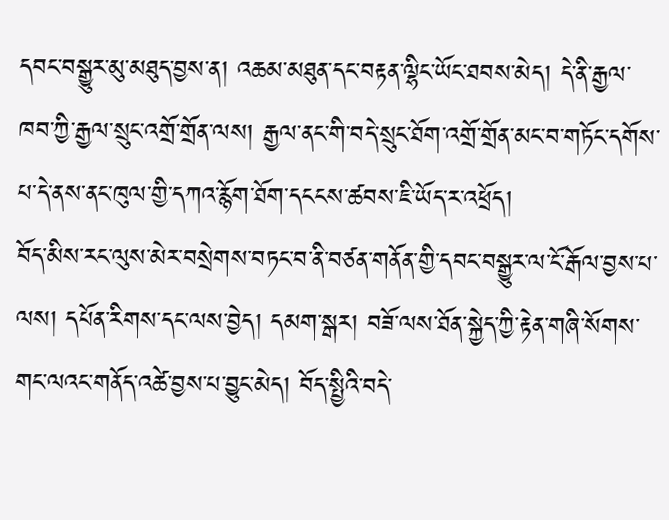དབང་བསྒྱུར་མུ་མཐུད་བྱས་ན། འཆམ་མཐུན་དང་བརྟན་ལྷིང་ཡོང་ཐབས་མེད། དེ་ནི་རྒྱལ་ཁབ་ཀྱི་རྒྱལ་སྲུང་འགྲོ་གྲོན་ལས། རྒྱལ་ནང་གི་བདེ་སྲུང་ཐོག་འགྲོ་གྲོན་མང་བ་གཏོང་དགོས་པ་དེ་ནས་ནང་ཁུལ་གྱི་དཀའ་རྙོག་ཐོག་དངངས་ཚབས་ཇི་ཡོད་ར་འཕྲོད།
བོད་མིས་རང་ལུས་མེར་བསྲེགས་བཏང་བ་ནི་བཙན་གནོན་གྱི་དབང་བསྒྱུར་ལ་ངོ་རྒོལ་བྱས་པ་ལས། དཔོན་རིགས་དང་ལས་བྱེད། དམག་སྒར། བཟོ་ལས་ཐོན་སྐྱེད་ཀྱི་རྟེན་གཞི་སོགས་གང་ལའང་གནོད་འཚེ་བྱས་པ་བྱུང་མེད། བོད་སྤྱིའི་བདེ་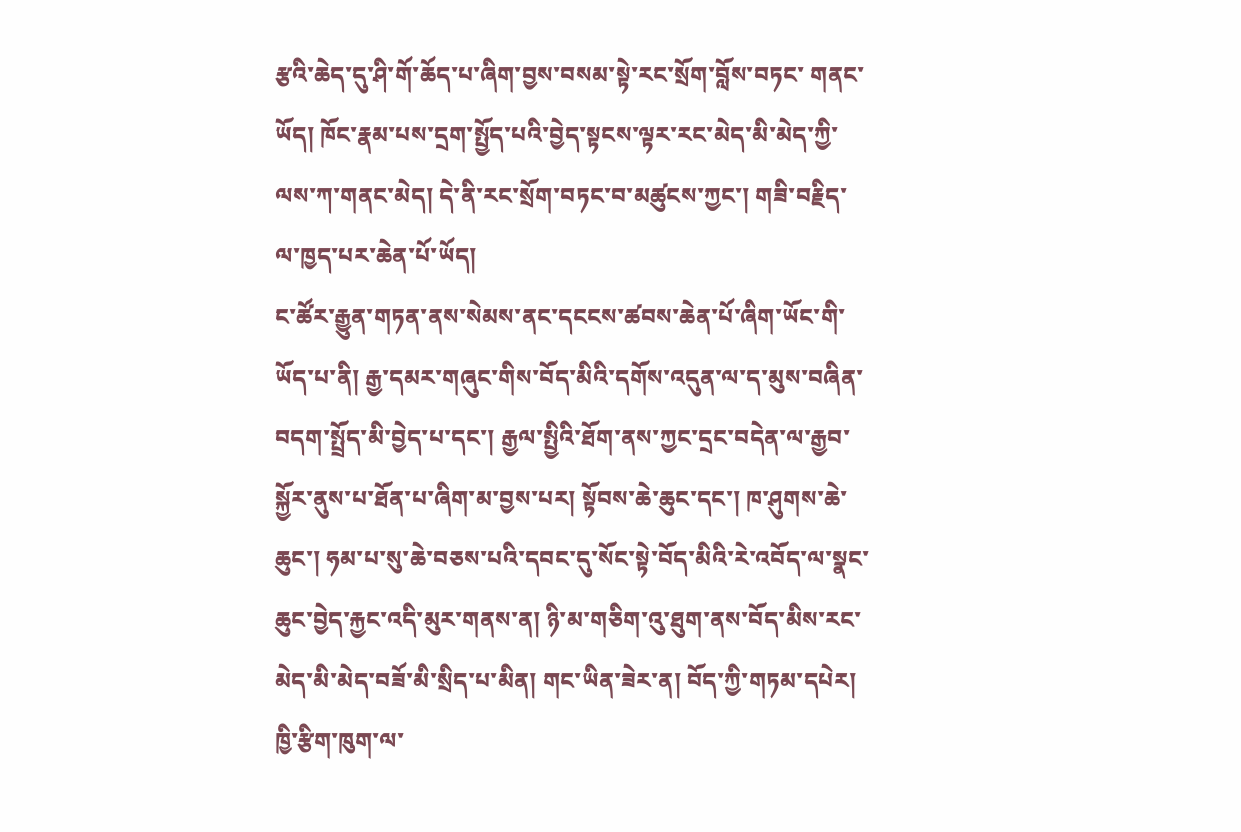རྩའི་ཆེད་དུ་ཤི་གོ་ཆོད་པ་ཞིག་བྱས་བསམ་སྟེ་རང་སྲོག་བློས་བཏང་ གནང་ཡོད། ཁོང་རྣམ་པས་དྲག་སྤྱོད་པའི་བྱེད་སྟངས་ལྟར་རང་མེད་མི་མེད་ཀྱི་ལས་ཀ་གནང་མེད། དེ་ནི་རང་སྲོག་བཏང་བ་མཚུངས་ཀྱང་། གཟི་བརྗིད་ལ་ཁྱད་པར་ཆེན་པོ་ཡོད།
ང་ཚོར་རྒྱུན་གཏན་ནས་སེམས་ནང་དངངས་ཚབས་ཆེན་པོ་ཞིག་ཡོང་གི་ཡོད་པ་ནི། རྒྱ་དམར་གཞུང་གིས་བོད་མིའི་དགོས་འདུན་ལ་ད་མུས་བཞིན་བདག་སྤྲོད་མི་བྱེད་པ་དང་། རྒྱལ་སྤྱིའི་ཐོག་ནས་ཀྱང་དྲང་བདེན་ལ་རྒྱབ་སྐྱོར་ནུས་པ་ཐོན་པ་ཞིག་མ་བྱས་པར། སྟོབས་ཆེ་ཆུང་དང་། ཁ་ཤུགས་ཆེ་ཆུང་། ཧམ་པ་སུ་ཆེ་བཅས་པའི་དབང་དུ་སོང་སྟེ་བོད་མིའི་རེ་འབོད་ལ་སྣང་ཆུང་བྱེད་རྐྱང་འདི་མུར་གནས་ན། ཉི་མ་གཅིག་འུ་ཐུག་ནས་བོད་མིས་རང་མེད་མི་མེད་བཟོ་མི་སྲིད་པ་མིན། གང་ཡིན་ཟེར་ན། བོད་ཀྱི་གཏམ་དཔེར། ཁྱི་རྩིག་ཁུག་ལ་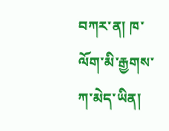བཀར་ན། ཁ་ལོག་མི་རྒྱགས་ཀ་མེད་ཡིན།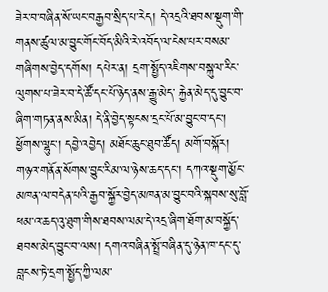ཟེར་བ་བཞིན་སོ་ཡང་བརྒྱབ་སྲིད་པ་རེད། དེ་འདྲའི་ཐབས་སྡུག་གི་གནས་ཚུལ་མ་བྱུང་གོང་བོད་མིའི་རེ་འབོད་ལ་ངེས་པར་བསམ་གཞིགས་བྱེད་དགོས། དཔེར་ན། དྲག་སྤྱོད་འཇིགས་བསྐུལ་རིང་ལུགས་པ་ཟེར་བ་དེ་ཚོ་དང་པོ་ཉེད་ནས་རྒྱུ་མེད་ རྐྱེན་མེད་དུ་བྱུང་བ་ཞིག་གཏན་ནས་མིན། དེ་ནི་བྱེད་སྟངས་དྲང་པོ་མ་བྱུང་བ་དང་། ཕྱོགས་ལྷུང་། དབྱེ་འབྱེད། མཐོང་ཆུང་ཐུབ་ཚོད། མགོ་བསྐོར། གཉའ་གནོན་སོགས་བྱུང་རིམ་ལ་ཉེས་ཆད་དང་། དཀའ་སྡུག་མྱོང་མཁན་ལ་བདེན་པའི་རྒྱབ་སྐྱོར་བྱེད་མཁན་མ་བྱུང་བའི་སྐབས་སུ་བློ་ཕམ་འ་ཆད་འུ་ཐུག་གིས་ཐབས་ལམ་དེ་འདྲ་ཞིག་ཐོག་མ་བསྐྱོད་ཐབས་མེད་བྱུང་བ་ལས། དགའ་བཞིན་སྤྲོ་བཞིན་དུ་ཉེན་ཁ་དང་དུ་བླངས་ཏེ་དྲག་སྤྱོད་ཀྱི་ལམ་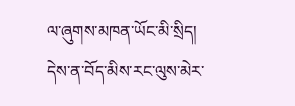ལ་ཞུགས་མཁན་ཡོང་མི་སྲིད། དེས་ན་བོད་མིས་རང་ལུས་མེར་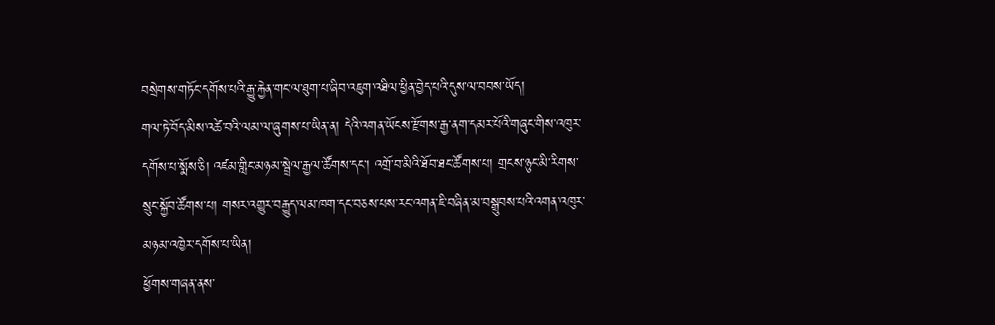བསྲེགས་གཏོང་དགོས་པའི་རྒྱུ་རྐྱེན་གང་ལ་ཐུག་པ་ཞིབ་འཇུག་འཐིལ་ཕྱིན་བྱེད་པའི་དུས་ལ་བབས་ཡོད།
གལ་ཏེ་བོད་མིས་འཚེ་བའི་ལམ་ལ་ཞུགས་པ་ཡིན་ན། དེའི་འགན་ཡོངས་རྫོགས་རྒྱ་ནག་དམར་པོའི་གཞུང་གིས་འཁུར་དགོས་པ་སྨོས་ཅི། འཛམ་གླིང་མཉམ་སྦྲེལ་རྒྱལ་ཚོགས་དང་། འགྲོ་བ་མིའི་ཐོབ་ཐང་ཚོགས་པ། གྲངས་ཉུང་མི་རིགས་སྲུང་སྐྱོབ་ཚོགས་པ། གསར་འགྱུར་བརྒྱུད་ལམ་ཁག་དང་བཅས་པས་རང་འགན་ཇི་བཞིན་མ་བསྒྲུབས་པའི་འགན་འཁུར་ མཉམ་འཁྱེར་དགོས་པ་ཡིན།
ཕྱོགས་གཞན་ནས་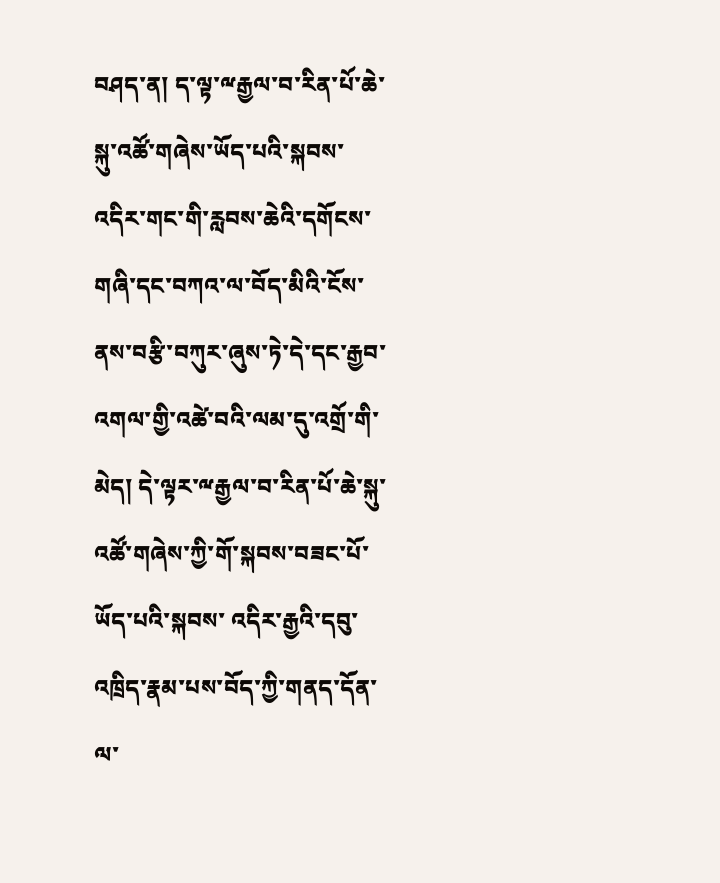བཤད་ན། ད་ལྟ་ྋརྒྱལ་བ་རིན་པོ་ཆེ་སྐུ་འཚོ་གཞེས་ཡོད་པའི་སྐབས་འདིར་གང་གི་རླབས་ཆེའི་དགོངས་གཞི་དང་བཀའ་ལ་བོད་མིའི་ངོས་ནས་བརྩི་བཀུར་ཞུས་ཏེ་དེ་དང་རྒྱབ་འགལ་གྱི་འཚེ་བའི་ལམ་དུ་འགྲོ་གི་མེད། དེ་ལྟར་ྋརྒྱལ་བ་རིན་པོ་ཆེ་སྐུ་འཚོ་གཞེས་ཀྱི་གོ་སྐབས་བཟང་པོ་ཡོད་པའི་སྐབས་ འདིར་རྒྱའི་དབུ་འཁྲིད་རྣམ་པས་བོད་ཀྱི་གནད་དོན་ལ་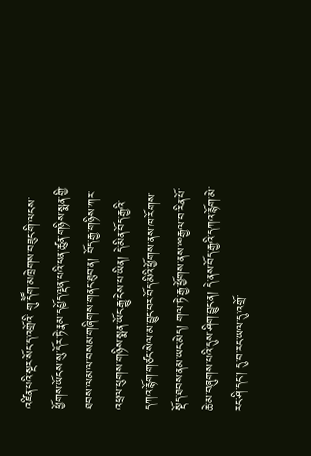འཛིན་པའི་སྔར་སོང་ད་འགྲོའི་ གུ་དཽག་མཁྲེགས་བཟུང་གི་ལངས་ཕྱོགས་ཡོངས་སུ་དོར་ཏེ་རྣམ་དཔྱོད་ལྡན་པའི་ཕན་ཚུན་གཉིས་སྨན་གྱི་ཐབས་ལམ་ལ་བསམ་གཞིགས་གནང་ཐུབ་ན། བོད་རྒྱ་གཉིས་ཀར་འཕྲལ་ཕུགས་གཉིས་སྨན་ཡོང་རྒྱུ་ངེས་པ་ཡིན། དེ་མིན་བོད་རྒྱའི་དཀའ་རྙོག་གཙང་སེལ་མ་བྱུང་བར་བོད་མིའི་ཕྱོགས་ནས་ཁ་རོགས་སྡོད་ཐབས་ནམ་ཡང་མེད། གལ་ཏེ་རྒྱ་ཕྱོགས་ནས་ྋརྒྱལ་བ་རིན་པོ་ཆེ་མ་བཞུགས་པའི་དུས་ཤིག་བྱུང་ན། དེ་ནས་བོད་རྒྱའི་དཀའ་རྙོག་མེ་རང་ཤི་དང་། དུ་བ་རང་ཡལ་དུ་འགྲོ་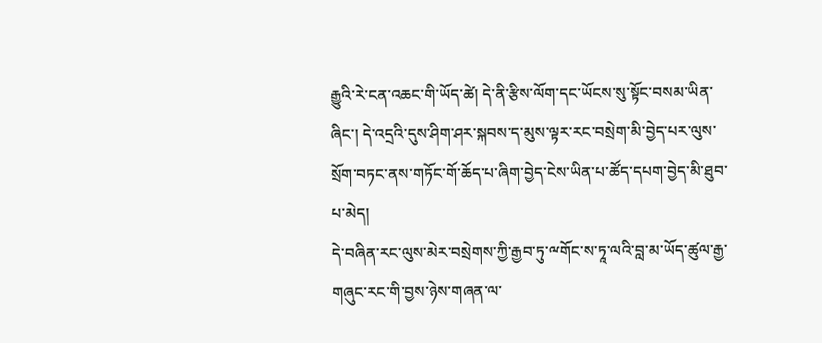རྒྱུའི་རེ་ངན་འཆང་གི་ཡོད་ཚེ། དེ་ནི་རྩིས་ལོག་དང་ཡོངས་སུ་སྟོང་བསམ་ཡིན་ཞིང་། དེ་འདྲའི་དུས་ཤིག་ཤར་སྐབས་ད་མུས་ལྟར་རང་བསྲེག་མི་བྱེད་པར་ལུས་སྲོག་བཏང་ནས་གཏོང་གོ་ཆོད་པ་ཞིག་བྱེད་ངེས་ཡིན་པ་ཚོད་དཔག་བྱེད་མི་ཐུབ་པ་མེད།
དེ་བཞིན་རང་ལུས་མེར་བསྲེགས་ཀྱི་རྒྱབ་ཏུ་ྋགོང་ས་ཏཱ་ལའི་བླ་མ་ཡོད་ཚུལ་རྒྱ་གཞུང་རང་གི་བྱས་ཉེས་གཞན་ལ་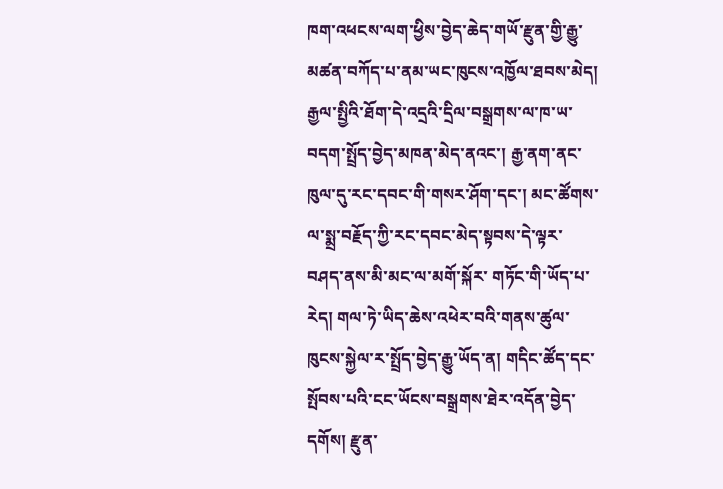ཁག་འཕངས་ལག་ཕྱིས་བྱེད་ཆེད་གཡོ་རྫུན་གྱི་རྒྱུ་མཚན་བཀོད་པ་ནམ་ཡང་ཁུངས་འཁྱོལ་ཐབས་མེད། རྒྱལ་སྤྱིའི་ཐོག་དེ་འདྲའི་དྲིལ་བསྒྲགས་ལ་ཁ་ཡ་བདག་སྤྲོད་བྱེད་མཁན་མེད་ནའང་། རྒྱ་ནག་ནང་ཁུལ་དུ་རང་དབང་གི་གསར་ཤོག་དང་། མང་ཚོགས་ལ་སྨྲ་བརྗོད་ཀྱི་རང་དབང་མེད་སྟབས་དེ་ལྟར་བཤད་ནས་མི་མང་ལ་མགོ་སྐོར་ གཏོང་གི་ཡོད་པ་རེད། གལ་ཏེ་ཡིད་ཆེས་འཕེར་བའི་གནས་ཚུལ་ཁུངས་སྐྱེལ་ར་སྤྲོད་བྱེད་རྒྱུ་ཡོད་ན། གདིང་ཚོད་དང་སྤོབས་པའི་ངང་ཡོངས་བསྒྲགས་ཐེར་འདོན་བྱེད་དགོས། རྫུན་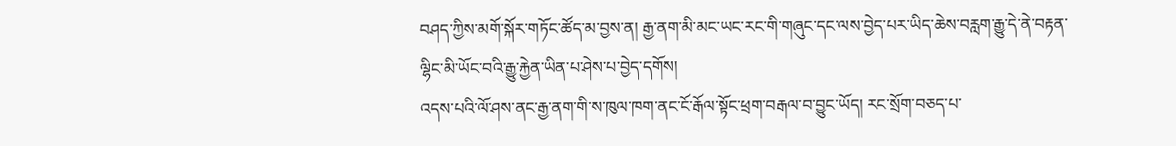བཤད་ཀྱིས་མགོ་སྐོར་གཏོང་ཚོད་མ་བྱས་ན། རྒྱ་ནག་མི་མང་ཡང་རང་གི་གཞུང་དང་ལས་བྱེད་པར་ཡིད་ཆེས་བརླག་རྒྱུ་དེ་ནེ་བརྟན་ལྷིང་མི་ཡོང་བའི་རྒྱུ་རྐྱེན་ཡིན་པ་ཤེས་པ་བྱེད་དགོས།
འདས་པའི་ལོ་ཤས་ནང་རྒྱ་ནག་གི་ས་ཁུལ་ཁག་ནང་ངོ་རྒོལ་སྟོང་ཕྲག་བརྒལ་བ་བྱུང་ཡོད། རང་སྲོག་བཅད་པ་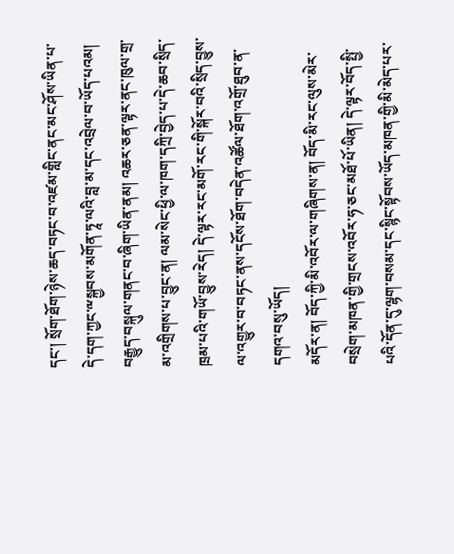དང་། སྲོག་ཐོག་ཉེས་ཆད་བཏང་བ་འཛམ་གླིང་ནང་མང་ཤོས་ཡིན་པ་དེ་དག་ཀྱང་ྋསྐྱབས་མགོན་ཏཱ་ལའི་བླ་མ་དང་འབྲེལ་བ་ཡོད་པའམ། བརྒྱུད་བསྐུལ་གནང་བ་ཞིག་ཡིན་ནམ། འཆར་ཅན་ལྟར་ནང་ཁུལ་གྲ་མ་འགྲིགས་པ་བྱུང་ན། ལམ་སེང་ཕྱི་ལ་ཁག་དཀྲི་བྱེད་པ་དེ་ཆབ་སྲིད་ཁྲམ་པའི་གཡོ་བྱུས་རེད། དེ་ལྟར་རང་མགོ་རང་གི་སྐོར་བའི་སྲིད་བྱུས་ལ་འགྱུར་བ་བཏང་ནས་དངོས་ཐོག་བདེན་འཚོལ་ཐོག་འགྲོ་ཐུབ་ན་དགའ་བསུ་ཡོད།
མདོར་ན། བོད་ཀྱི་མི་འབོར་ལ་གཞིགས་ན། བོད་མི་རང་ལུས་མེར་བསྲེག་མཁན་གྱི་གྲངས་འབོར་ཧ་ཅང་མཐོ་པོ་ཡིན། དེ་ལྟར་བོད་སྤྱི་པའི་དོན་དུ་ལྷག་བསམ་དང་སྙིང་སྟོབས་ཡོད་མཁན་གྱི་མི་མེད་པར་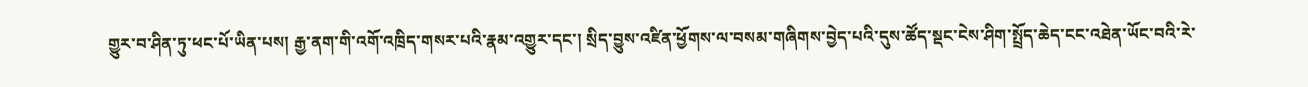གྱུར་བ་ཤིན་ཏུ་ཕང་པོ་ཡིན་པས། རྒྱ་ནག་གི་འགོ་འཁྲིད་གསར་པའི་རྣམ་འགྱུར་དང་། སྲིད་བྱུས་འཛིན་ཕྱོགས་ལ་བསམ་གཞིགས་བྱེད་པའི་དུས་ཚོད་སྡང་ངེས་ཤིག་སྤྲོད་ཆེད་ངང་འཐེན་ཡོང་བའི་རེ་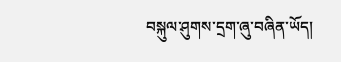བསྐུལ་ཤུགས་དྲག་ཞུ་བཞིན་ཡོད།